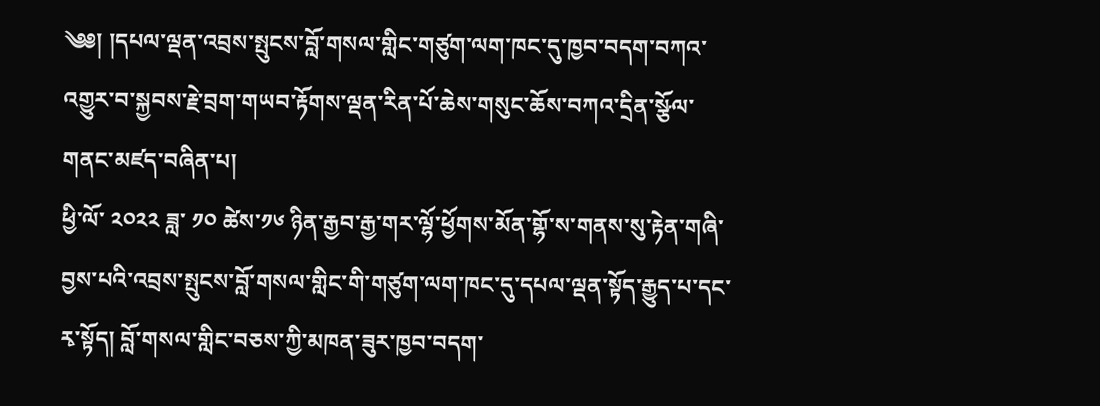༄༅། །དཔལ་ལྡན་འབྲས་སྤུངས་བློ་གསལ་གླིང་གཙུག་ལག་ཁང་དུ་ཁྱབ་བདག་བཀའ་འགྱུར་བ་སྐྱབས་རྗེ་བྲག་གཡབ་རྟོགས་ལྡན་རིན་པོ་ཆེས་གསུང་ཆོས་བཀའ་དྲིན་སྩོལ་གནང་མཛད་བཞིན་པ།
ཕྱི་ལོ་ ༢༠༢༢ ཟླ་ ༡༠ ཚེས་༡༦ ཉིན་རྒྱབ་རྒྱ་གར་ལྷོ་ཕྱོགས་མོན་གྷོ་ས་གནས་སུ་རྟེན་གཞི་བྱས་པའི་འབྲས་སྤུངས་བློ་གསལ་གླིང་གི་གཙུག་ལག་ཁང་དུ་དཔལ་ལྡན་སྟོད་རྒྱུད་པ་དང་རྭ་སྟོད། བློ་གསལ་གླིང་བཅས་ཀྱི་མཁན་ཟུར་ཁྱབ་བདག་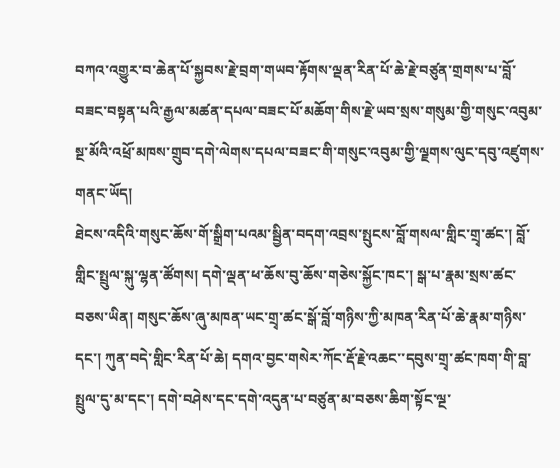བཀའ་འགྱུར་བ་ཆེན་པོ་སྐྱབས་རྗེ་བྲག་གཡབ་རྟོགས་ལྡན་རིན་པོ་ཆེ་རྗེ་བཙུན་གྲགས་པ་བློ་བཟང་བསྟན་པའི་རྒྱལ་མཚན་དཔལ་བཟང་པོ་མཆོག་གིས་རྗེ་ཡབ་སྲས་གསུམ་གྱི་གསུང་འབུམ་སྔ་མོའི་འཕྲོ་མཁས་གྲུབ་དགེ་ལེགས་དཔལ་བཟང་གི་གསུང་འབུམ་གྱི་ལྗགས་ལུང་དབུ་འཛུགས་གནང་ཡོད།
ཐེངས་འདིའི་གསུང་ཆོས་གོ་སྒྲིག་པའམ་སྦྱིན་བདག་འབྲས་སྤུངས་བློ་གསལ་གླིང་གྲྭ་ཚང་། བློ་གླིང་སྤྲུལ་སྐུ་ལྷན་ཚོགས། དགེ་ལྡན་ཕ་ཆོས་བུ་ཆོས་གཅེས་སྐྱོང་ཁང་། སྒ་པ་རྣམ་སྲས་ཚང་བཅས་ཡིན། གསུང་ཆོས་ཞུ་མཁན་ཡང་གྲྭ་ཚང་སྒོ་བློ་གཉིས་ཀྱི་མཁན་རིན་པོ་ཆེ་རྣམ་གཉིས་དང་། ཀུན་བདེ་གླིང་རིན་པོ་ཆེ། དགའ་བྱང་གསེར་ཀོང་རྡོ་རྗེ་འཆང་་དབུས་གྲྭ་ཚང་ཁག་གི་བླ་སྤྲུལ་དུ་མ་དང་། དགེ་བཤེས་དང་དགེ་འདུན་པ་བཙུན་མ་བཅས་ཆིག་སྟོང་ལྔ་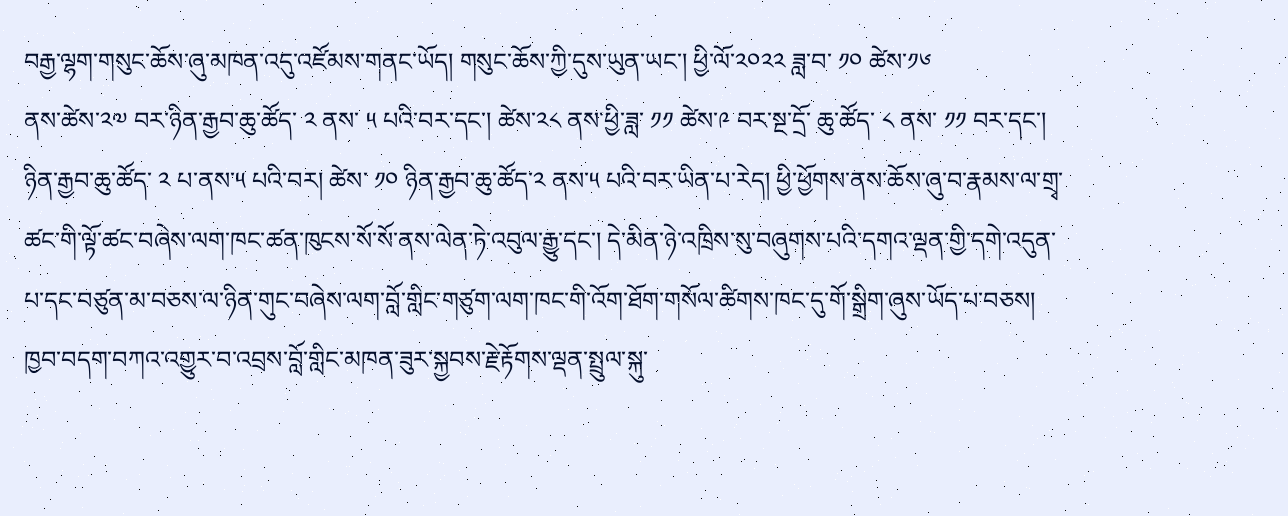བརྒྱ་ལྷག་གསུང་ཆོས་ཞུ་མཁན་འདུ་འཛོམས་གནང་ཡོད། གསུང་ཆོས་ཀྱི་དུས་ཡུན་ཡང་། ཕྱི་ལོ་༢༠༢༢ ཟླ་བ་ ༡༠ ཚེས་༡༦
ནས་ཚེས་༢༧ བར་ཉིན་རྒྱབ་ཆུ་ཚོད་ ༢ ནས་ ༥ པའི་བར་དང་། ཚེས་༢༨ ནས་ཕྱི་ཟླ་ ༡༡ ཚེས་༩ བར་སྔ་དྲོ་ ཆུ་ཚོད་ ༨ ནས་ ༡༡ བར་དང་། ཉིན་རྒྱབ་ཆུ་ཚོད་ ༢ པ་ནས་༥ པའི་བར། ཚེས་ ༡༠ ཉིན་རྒྱབ་ཆུ་ཚོད་༢ ནས་༥ པའི་བར་ཡིན་པ་རེད། ཕྱི་ཕྱོགས་ནས་ཆོས་ཞུ་བ་རྣམས་ལ་གྲྭ་ཚང་གི་ལྟོ་ཚང་བཞེས་ལག་ཁང་ཚན་ཁུངས་སོ་སོ་ནས་ལེན་ཏེ་འབུལ་རྒྱུ་དང་། དེ་མིན་ཉེ་འཁྲིས་སུ་བཞུགས་པའི་དགའ་ལྡན་གྱི་དགེ་འདུན་པ་དང་བཙུན་མ་བཅས་ལ་ཉིན་གུང་བཞེས་ལག་བློ་གླིང་གཙུག་ལག་ཁང་གི་འོག་ཐོག་གསོལ་ཚིགས་ཁང་དུ་གོ་སྒྲིག་ཞུས་ཡོད་པ་བཅས།
ཁྱབ་བདག་བཀའ་འགྱུར་བ་འབྲས་བློ་གླིང་མཁན་ཟུར་སྐྱབས་རྗེ་རྟོགས་ལྡན་སྤྲུལ་སྐུ་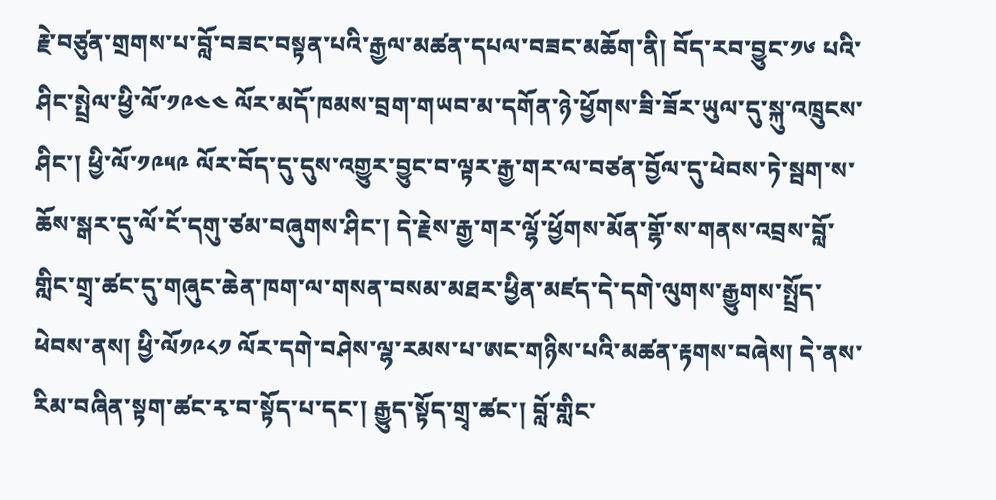རྗེ་བཙུན་གྲགས་པ་བློ་བཟང་བསྟན་པའི་རྒྱལ་མཚན་དཔལ་བཟང་མཆོག་ནི། བོད་རབ་བྱུང་༡༦ པའི་ཤིང་སྤྲེལ་ཕྱི་ལོ་༡༩༤༤ ལོར་མདོ་ཁམས་བྲག་གཡབ་མ་དགོན་ཉེ་ཕྱོགས་ཟི་ཟོར་ཡུལ་དུ་སྐུ་འཁྲུངས་ཤིང་། ཕྱི་ལོ་༡༩༥༩ ལོར་བོད་དུ་དུས་འགྱུར་བྱུང་བ་ལྟར་རྒྱ་གར་ལ་བཙན་བྱོལ་དུ་ཕེབས་ཏེ་སྦག་ས་ཆོས་སྒར་དུ་ལོ་ངོ་དགུ་ཙམ་བཞུགས་ཤིང་། དེ་རྗེས་རྒྱ་གར་ལྷོ་ཕྱོགས་མོན་གྷོ་ས་གནས་འབྲས་བློ་གླིང་གྲྭ་ཚང་དུ་གཞུང་ཆེན་ཁག་ལ་གསན་བསམ་མཐར་ཕྱིན་མཛད་དེ་དགེ་ལུགས་རྒྱུགས་སྤྲོད་ཕེབས་ནས། ཕྱི་ལོ༡༩༨༡ ལོར་དགེ་བཤེས་ལྷ་རམས་པ་ཨང་གཉིས་པའི་མཚན་རྟགས་བཞེས། དེ་ནས་རིམ་བཞིན་སྟག་ཚང་རྭ་བ་སྟོད་པ་དང་། རྒྱུད་སྟོད་གྲྭ་ཚང་། བློ་གླིང་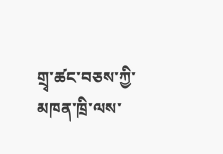གྲྭ་ཚང་བཅས་ཀྱི་མཁན་ཁྲི་ལས་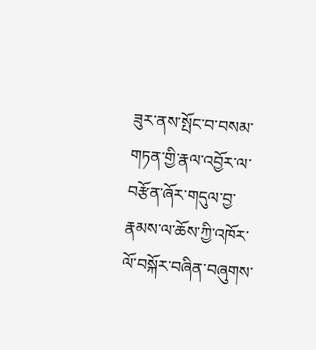ཟུར་ནས་སྤོང་བ་བསམ་གཏན་གྱི་རྣལ་འབྱོར་ལ་བརྩོན་ཞོར་གདུལ་བྱ་རྣམས་ལ་ཆོས་ཀྱི་འཁོར་ལོ་བསྐོར་བཞིན་བཞུགས་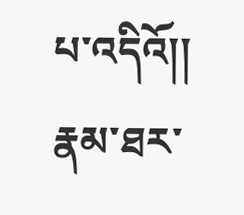པ་འདིའོ།། རྣམ་ཐར་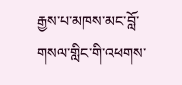རྒྱས་པ་མཁས་མང་བློ་གསལ་གླིང་གི་འཕགས་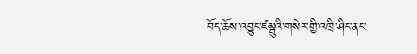བོད་ཆོས་འབྱུང་ཛམྦུའི་གསེར་གྱི་འཁྲི་ཤིང་ནང་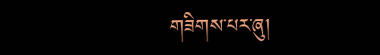གཟིགས་པར་ཞུ།